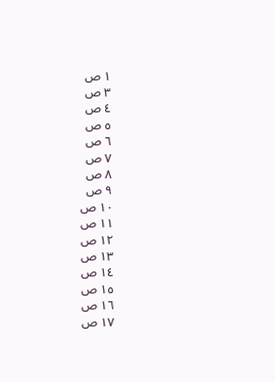١ ص
٣ ص
٤ ص
٥ ص
٦ ص
٧ ص
٨ ص
٩ ص
١٠ ص
١١ ص
١٢ ص
١٣ ص
١٤ ص
١٥ ص
١٦ ص
١٧ ص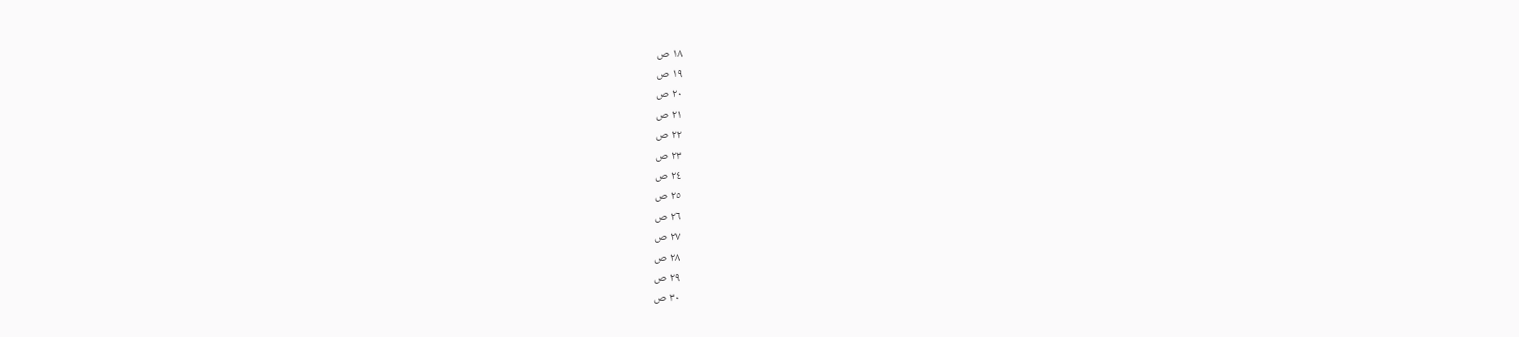١٨ ص
١٩ ص
٢٠ ص
٢١ ص
٢٢ ص
٢٣ ص
٢٤ ص
٢٥ ص
٢٦ ص
٢٧ ص
٢٨ ص
٢٩ ص
٣٠ ص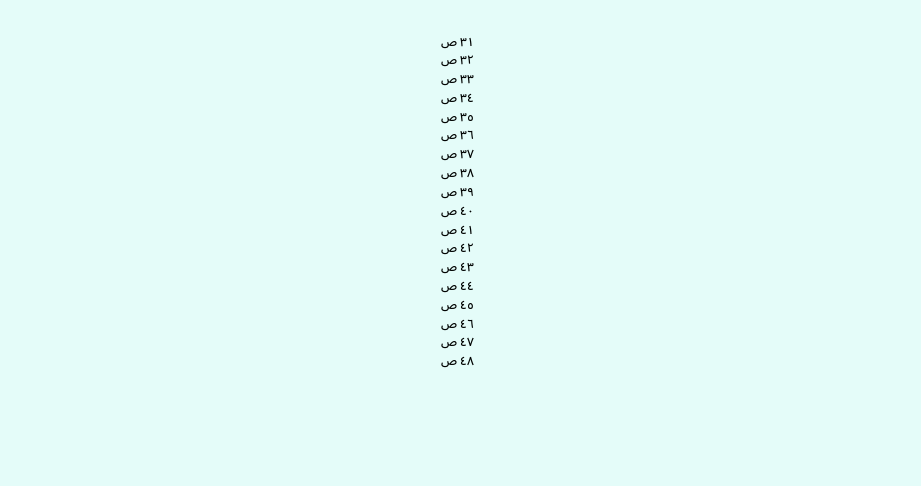٣١ ص
٣٢ ص
٣٣ ص
٣٤ ص
٣٥ ص
٣٦ ص
٣٧ ص
٣٨ ص
٣٩ ص
٤٠ ص
٤١ ص
٤٢ ص
٤٣ ص
٤٤ ص
٤٥ ص
٤٦ ص
٤٧ ص
٤٨ ص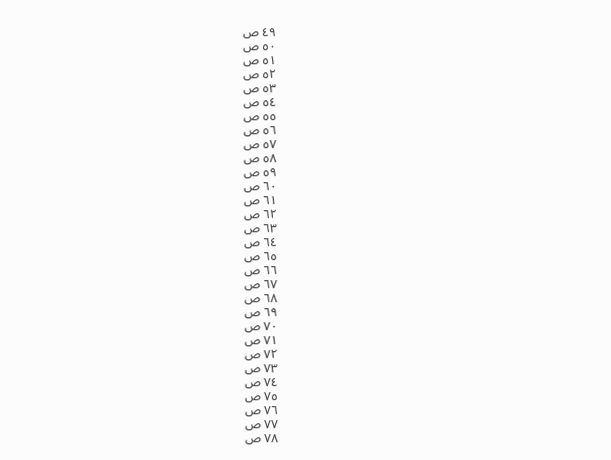٤٩ ص
٥٠ ص
٥١ ص
٥٢ ص
٥٣ ص
٥٤ ص
٥٥ ص
٥٦ ص
٥٧ ص
٥٨ ص
٥٩ ص
٦٠ ص
٦١ ص
٦٢ ص
٦٣ ص
٦٤ ص
٦٥ ص
٦٦ ص
٦٧ ص
٦٨ ص
٦٩ ص
٧٠ ص
٧١ ص
٧٢ ص
٧٣ ص
٧٤ ص
٧٥ ص
٧٦ ص
٧٧ ص
٧٨ ص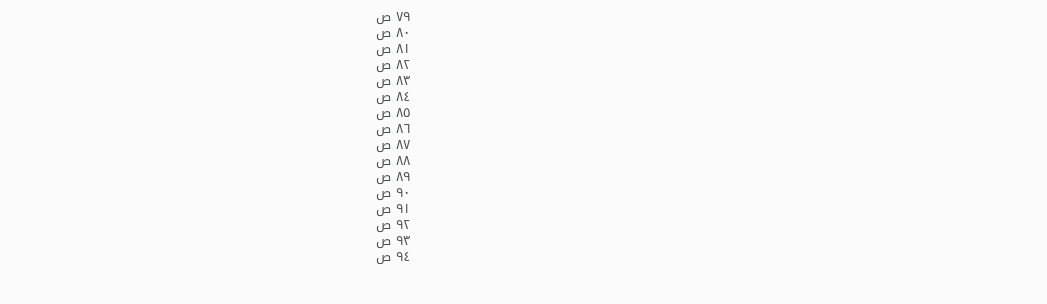٧٩ ص
٨٠ ص
٨١ ص
٨٢ ص
٨٣ ص
٨٤ ص
٨٥ ص
٨٦ ص
٨٧ ص
٨٨ ص
٨٩ ص
٩٠ ص
٩١ ص
٩٢ ص
٩٣ ص
٩٤ ص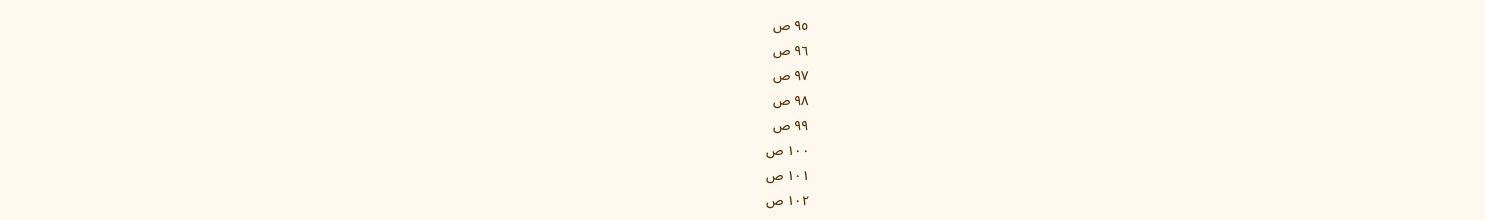٩٥ ص
٩٦ ص
٩٧ ص
٩٨ ص
٩٩ ص
١٠٠ ص
١٠١ ص
١٠٢ ص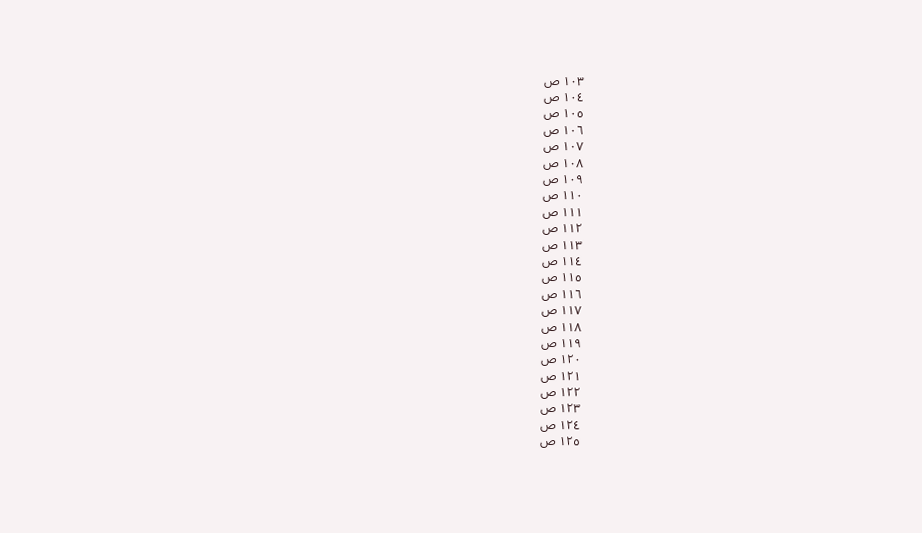١٠٣ ص
١٠٤ ص
١٠٥ ص
١٠٦ ص
١٠٧ ص
١٠٨ ص
١٠٩ ص
١١٠ ص
١١١ ص
١١٢ ص
١١٣ ص
١١٤ ص
١١٥ ص
١١٦ ص
١١٧ ص
١١٨ ص
١١٩ ص
١٢٠ ص
١٢١ ص
١٢٢ ص
١٢٣ ص
١٢٤ ص
١٢٥ ص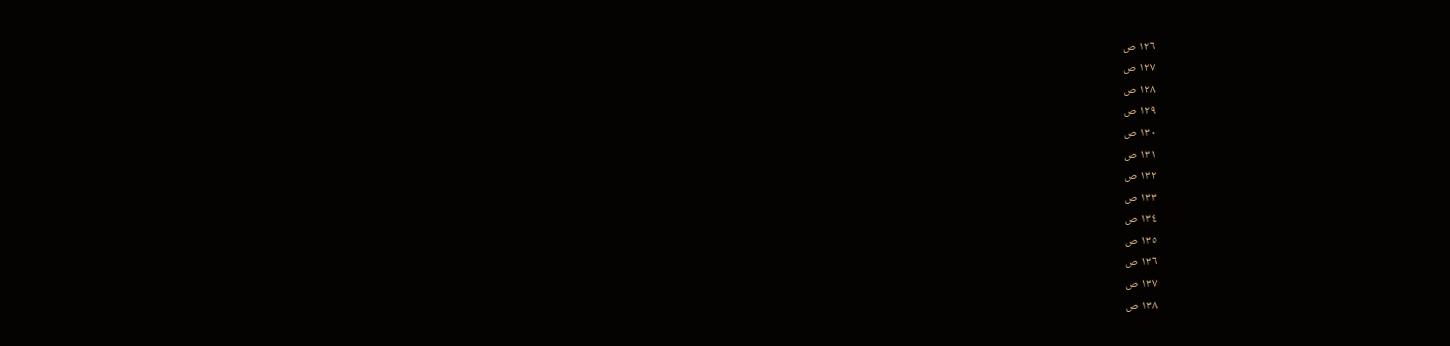١٢٦ ص
١٢٧ ص
١٢٨ ص
١٢٩ ص
١٣٠ ص
١٣١ ص
١٣٢ ص
١٣٣ ص
١٣٤ ص
١٣٥ ص
١٣٦ ص
١٣٧ ص
١٣٨ ص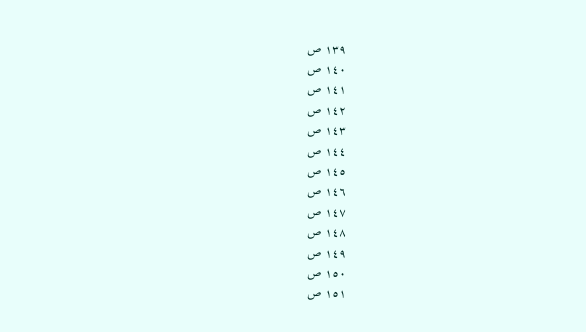١٣٩ ص
١٤٠ ص
١٤١ ص
١٤٢ ص
١٤٣ ص
١٤٤ ص
١٤٥ ص
١٤٦ ص
١٤٧ ص
١٤٨ ص
١٤٩ ص
١٥٠ ص
١٥١ ص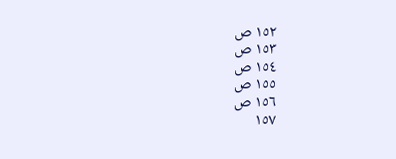١٥٢ ص
١٥٣ ص
١٥٤ ص
١٥٥ ص
١٥٦ ص
١٥٧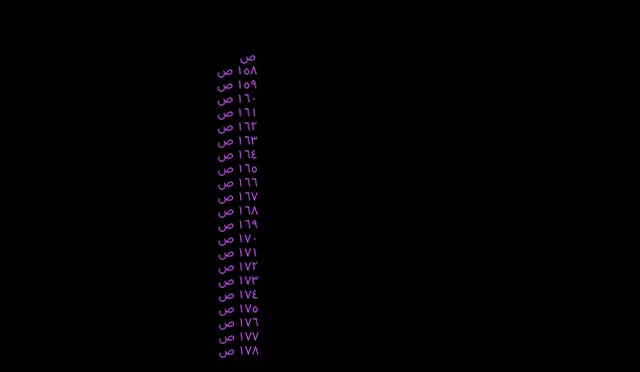ص
١٥٨ ص
١٥٩ ص
١٦٠ ص
١٦١ ص
١٦٢ ص
١٦٣ ص
١٦٤ ص
١٦٥ ص
١٦٦ ص
١٦٧ ص
١٦٨ ص
١٦٩ ص
١٧٠ ص
١٧١ ص
١٧٢ ص
١٧٣ ص
١٧٤ ص
١٧٥ ص
١٧٦ ص
١٧٧ ص
١٧٨ ص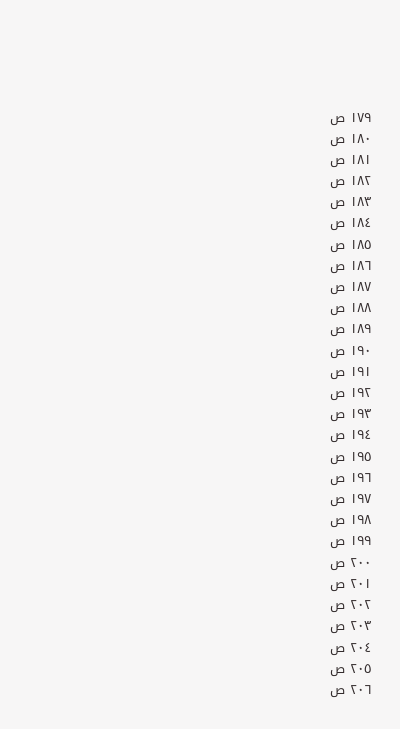١٧٩ ص
١٨٠ ص
١٨١ ص
١٨٢ ص
١٨٣ ص
١٨٤ ص
١٨٥ ص
١٨٦ ص
١٨٧ ص
١٨٨ ص
١٨٩ ص
١٩٠ ص
١٩١ ص
١٩٢ ص
١٩٣ ص
١٩٤ ص
١٩٥ ص
١٩٦ ص
١٩٧ ص
١٩٨ ص
١٩٩ ص
٢٠٠ ص
٢٠١ ص
٢٠٢ ص
٢٠٣ ص
٢٠٤ ص
٢٠٥ ص
٢٠٦ ص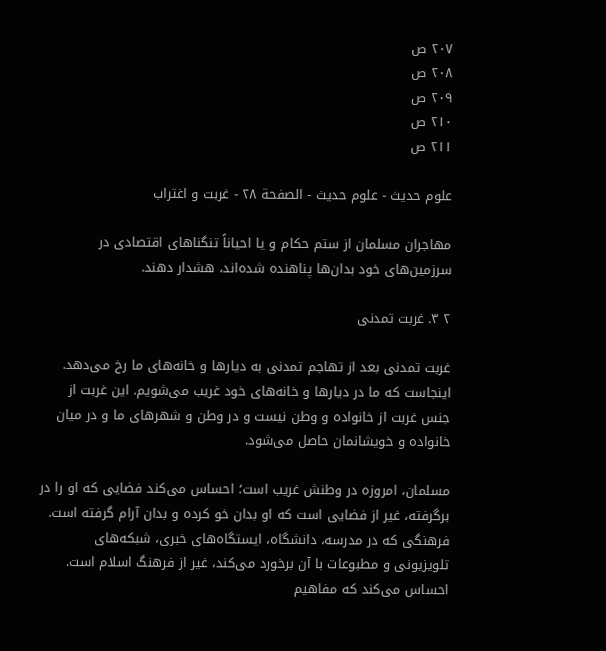٢٠٧ ص
٢٠٨ ص
٢٠٩ ص
٢١٠ ص
٢١١ ص

علوم حدیث - علوم حدیث - الصفحة ٢٨ - غربت و اغتراب

مهاجران مسلمان از ستم حکام و یا احیاناً تنگناهای اقتصادی در سرزمین‌های خود بدان‌ها پناهنده شده‌اند، هشدار دهند.

٢ ٣. غربت تمدنی

غربت تمدنی بعد از تهاجم تمدنی به دیارها و خانه‌های ما رخ می‌دهد. اینجاست که ما در دیارها و خانه‌های خود غریب می‌شویم. این غربت از جنس غربت از خانواده و وطن نیست و در وطن و شهرهای ما و در میان خانواده و خویشانمان حاصل می‌شود.

مسلمان، امروزه در وطنش غریب است؛ احساس می‌کند فضایی که او را در برگرفته، غیر از فضایی است که او بدان خو کرده و بدان آرام گرفته است. فرهنگی که در مدرسه، دانشگاه، ایستگاه‌های خبری، شبکه‌های تلویزیونی و مطبوعات با آن برخورد می‌کند، غیر از فرهنگ اسلام است. احساس می‌کند که مفاهیم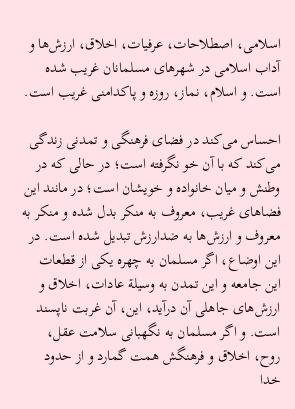اسلامی، اصطلاحات، عرفیات، اخلاق، ارزش‌ها و آداب اسلامی در شهرهای مسلمانان غریب شده است. و اسلام، نماز، روزه و پاکدامنی غریب است.

احساس می‌کند در فضای فرهنگی و تمدنی زندگی می‌کند که با آن خو نگرفته است؛ در حالی که در وطنش و میان خانواده و خویشان است؛ در مانند این فضاهای غریب، معروف به منکر بدل شده و منکر به معروف و ارزش‌ها به ضدارزش تبدیل شده است. در این اوضاع، اگر مسلمان به چهره یکی از قطعات این جامعه و این تمدن به وسیلة عادات، اخلاق و ارزش‌های جاهلی آن درآید، این، آن غربت ناپسند است. و اگر مسلمان به نگهبانی سلامت عقل، روح، اخلاق و فرهنگش همت گمارد و از حدود خدا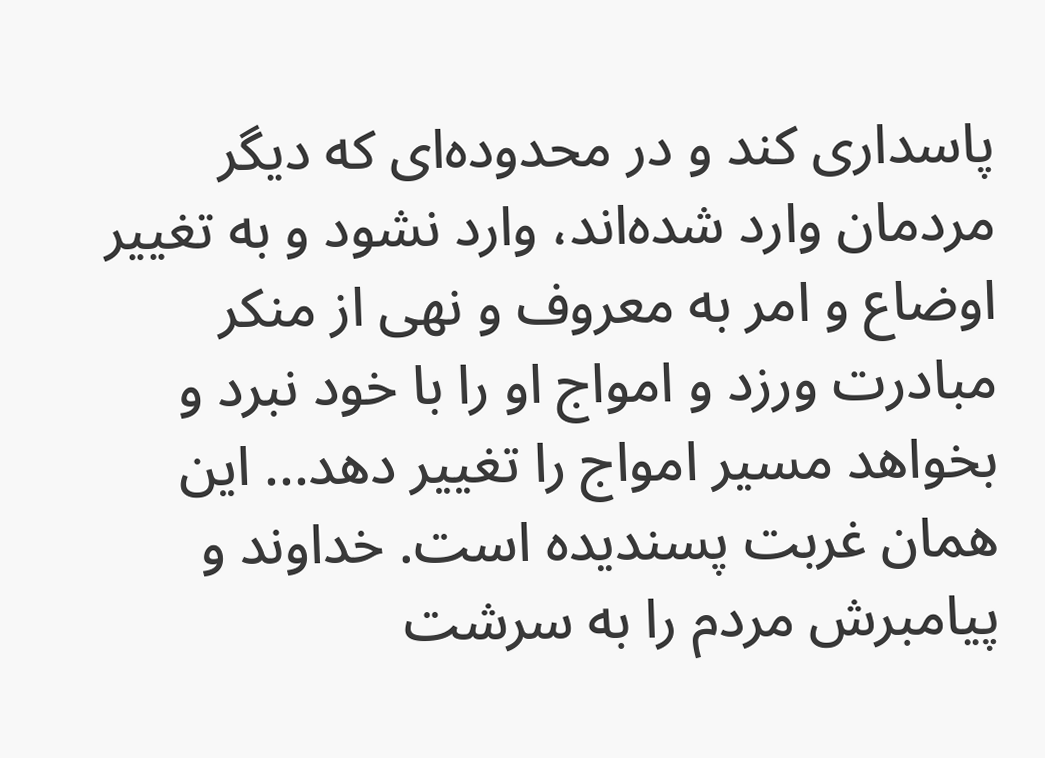پاسداری کند و در محدوده‌ای که دیگر مردمان وارد شده‌اند، وارد نشود و به تغییر اوضاع و امر به معروف و نهی از منکر مبادرت ورزد و امواج او را با خود نبرد و بخواهد مسیر امواج را تغییر دهد... این همان غربت پسندیده است. خداوند و پیامبرش مردم را به سرشت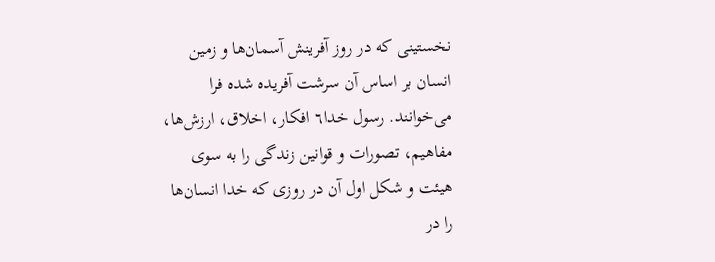نخستینی که در روز آفرینش آسمان‌ها و زمین انسان بر اساس آن سرشت آفریده شده فرا می‌خوانند. رسول خدا٦ افکار، اخلاق، ارزش‌ها، مفاهیم، تصورات و قوانین زندگی را به سوی هیئت و شکل اول آن در روزی که خدا انسان‌ها را در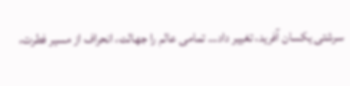سرشتی یکسان آفرید، تغییر داد... تمامی عالم را جهالت، انحراف از مسیر فطرت،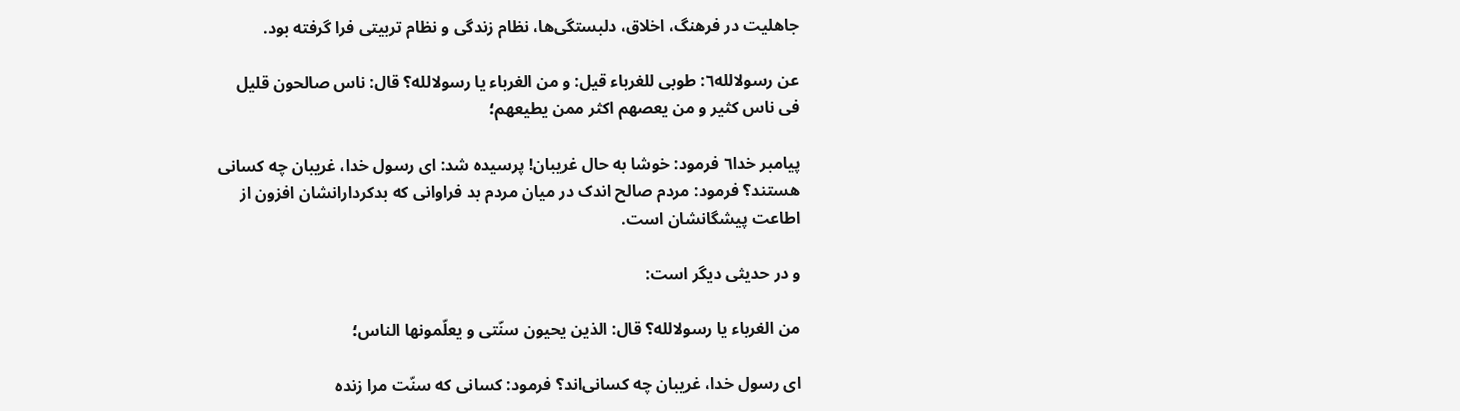جاهلیت در فرهنگ، اخلاق، دلبستگی‌ها، نظام زندگی و نظام تربیتی فرا گرفته بود.

عن رسولالله٦: طوبی للغرباء قیل: و من الغرباء یا رسولالله؟ قال: ناس صالحون قلیل فی ناس کثیر و من یعصهم اکثر ممن یطیعهم؛

پیامبر خدا٦ فرمود: خوشا به حال غریبان! پرسیده شد: ای رسول خدا، غریبان چه کسانی هستند؟ فرمود: مردم صالح اندک در میان مردم بد فراوانی که بدکردارانشان افزون از اطاعت پیشگانشان است.

و در حدیثی دیگر است:

من الغرباء یا رسولالله؟ قال: الذین یحیون سنّتی و یعلّمونها الناس؛

ای رسول خدا، غریبان چه کسانی‌اند؟ فرمود: کسانی که سنّت مرا زنده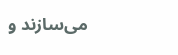می‌سازند و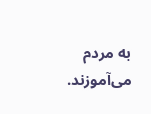به مردم می‌آموزند.